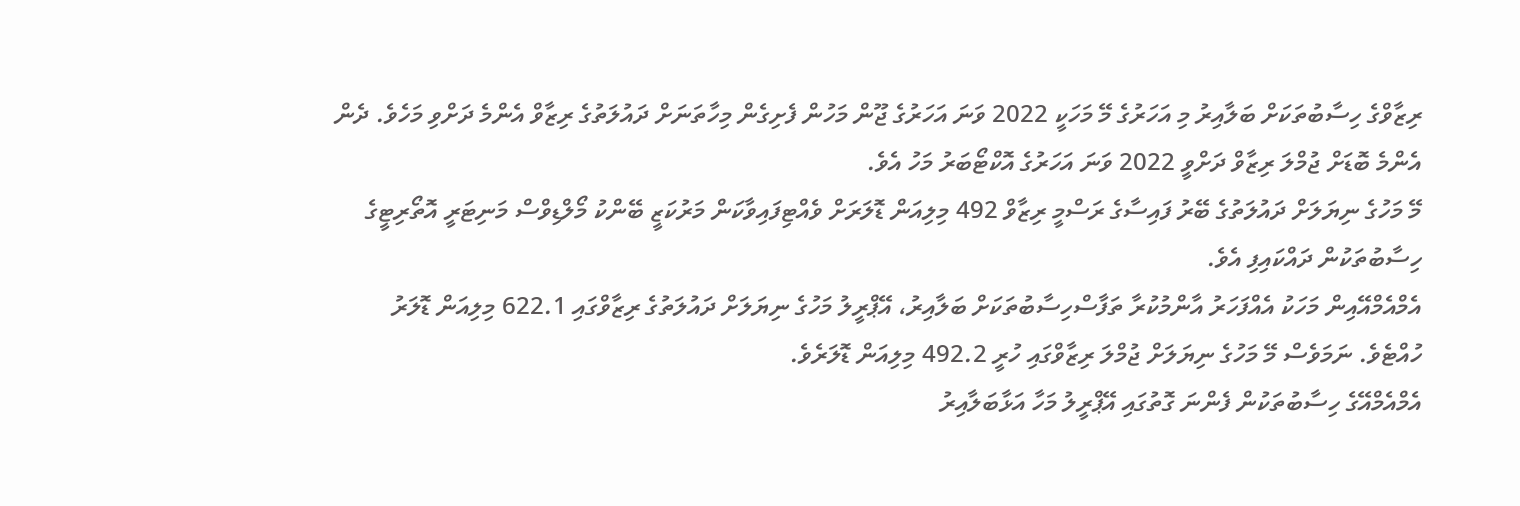ރިޒާވްގެ ހިސާބުތަކަށް ބަލާއިރު މި އަހަރުގެ މޭ މަހަކީ 2022 ވަނަ އަހަރުގެ ޖޫން މަހުން ފެށިގެން މިހާތަނަށް ދައުލަތުގެ ރިޒާވް އެންމެ ދަށްވި މަހެވެ. ދެން އެންމެ ބޮޑަށް ޖުމްލަ ރިޒާވް ދަށްވީ 2022 ވަނަ އަހަރުގެ އޮކްޓޯބަރު މަހު އެވެ.
މޭ މަހުގެ ނިޔަލަށް ދައުލަތުގެ ބޭރު ފައިސާގެ ރަސްމީ ރިޒާވް 492 މިލިއަން ޑޮލަރަށް ވެއްޓިފައިވާކަން މަރުކަޒީ ބޭންކު މޯލްޑިވްސް މަނިޓަރީ އޮތޯރިޓީގެ ހިސާބުތަކުން ދައްކައިފި އެވެ.
އެމްއެމްއޭއިން މަހަކު އެއްފަހަރު އާންމުކުރާ ތަފާސްހިސާބުތަކަށް ބަލާއިރު، އޭޕްރީލު މަހުގެ ނިޔަލަށް ދައުލަތުގެ ރިޒާވްގައި 622.1 މިލިއަން ޑޮލަރު ހުއްޓެވެ. ނަމަވެސް މޭ މަހުގެ ނިޔަލަށް ޖުމްލަ ރިޒާވްގައި ހުރީ 492.2 މިލިއަން ޑޮލަރެވެ.
އެމްއެމްއޭގެ ހިސާބުތަކުން ފެންނަ ގޮތުގައި އޭޕްރީލު މަހާ އަޅާބަލާއިރު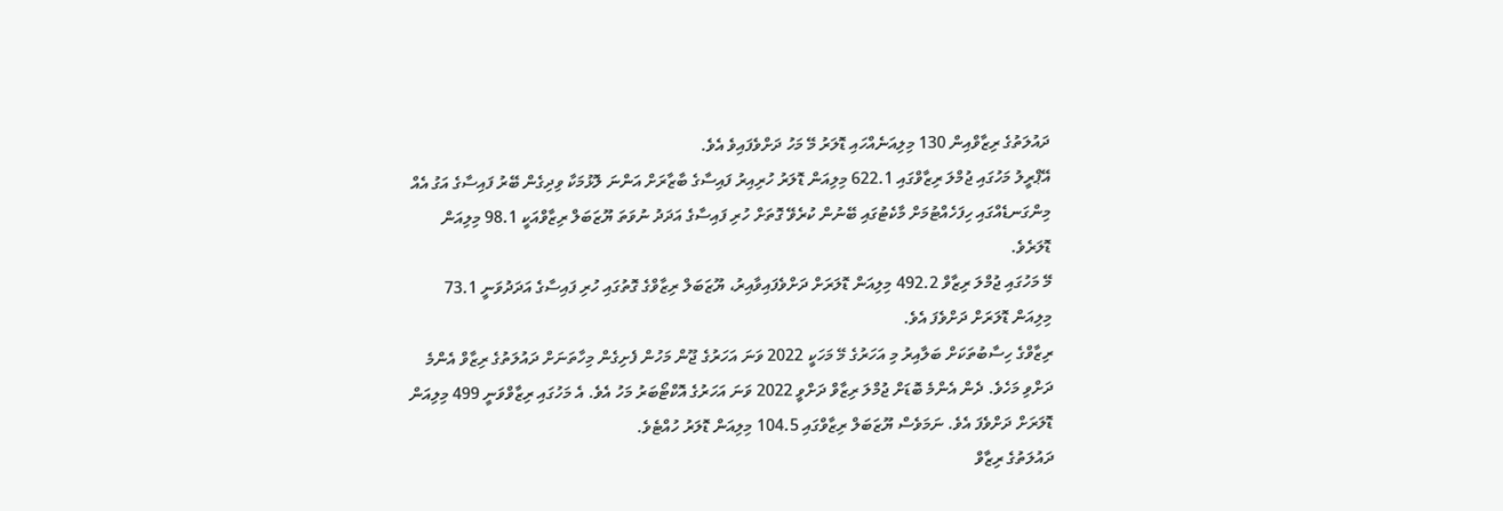ދައުލަތުގެ ރިޒާވްއިން 130 މިލިއަނެއްހައި ޑޮލަރު މޭ މަހު ދަށްވެފައިވެ އެވެ.
އޭޕްރީލު މަހުގައި ޖުމްލަ ރިޒާވްގައި 622.1 މިލިއަން ޑޮލަރު ހުރިއިރު ފައިސާގެ ބާޒާރަށް އަންނަ ލޮޅުމަކާ ވިދިގެން ބޭރު ފައިސާގެ އަގު އެއް މިންގަނޑެއްގައި ހިފަހެއްޓުމަށް މާކެޓުގައި ބޭނުން ކުރެވޭ ގޮތަށް ހުރި ފައިސާގެ އަދަދު ނުވަތަ ޔޫޒަބަލް ރިޒާވްއަކީ 98.1 މިލިއަން ޑޮލަރެވެ.
މޭ މަހުގައި ޖުމްލަ ރިޒާވް 492.2 މިލިއަން ޑޮލަރަށް ދަށްވެފައިވާއިރު، ޔޫޒަބަލް ރިޒާވްގެ ގޮތުގައި ހުރި ފައިސާގެ އަދަދުވަނީ 73.1 މިލިއަން ޑޮލަރަށް ދަށްވެފަ އެވެ.
ރިޒާވްގެ ހިސާބުތަކަށް ބަލާއިރު މި އަހަރުގެ މޭ މަހަކީ 2022 ވަނަ އަހަރުގެ ޖޫން މަހުން ފެށިގެން މިހާތަނަށް ދައުލަތުގެ ރިޒާވް އެންމެ ދަށްވި މަހެވެ. ދެން އެންމެ ބޮޑަށް ޖުމްލަ ރިޒާވް ދަށްވީ 2022 ވަނަ އަހަރުގެ އޮކްޓޯބަރު މަހު އެވެ. އެ މަހުގައި ރިޒާވްވަނީ 499 މިލިއަން ޑޮލަރަށް ދަށްވެފަ އެވެ. ނަމަވެސް ޔޫޒަބަލް ރިޒާވްގައި 104.5 މިލިއަން ޑޮލަރު ހުއްޓެވެ.
ދައުލަތުގެ ރިޒާވް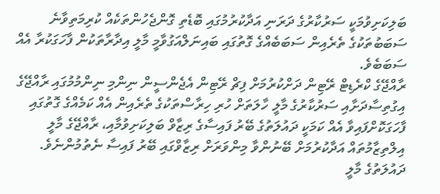ބަލިކަށިވުމަކީ ސަރުކާރުގެ ދަރަނި އަދާކުރުމުގައި ބޮޑެތި ގޮންޖެހުންތަކެއް ކުރިމަތިވާނެ ސަބަބުތަކުގެ ތެރެއިން ސަބަބެއްގެ ގޮތުގައި ބައިނަލްއަގުވާމީ މާލީ އިދާރާތަކުން ފާހަގަކުރާ އެއް ސަބަބެވެ.
ރާއްޖޭގެ ކްރެޑިޓް ރޭޓިން ދަށްކުރުމަށް ފިޗް ރޭޓިން އެޖެންސީން ނިންމި ނިންމުމުގައި ރާއްޖޭގެ އިގުތިސާދަށާއި ސަރުކާރުގެ މާލީ ހާލަތަށް ހުރި ހިރާސްތަކުގެ ތެރެއިން އެއް ކަމެއްގެ ގޮތުގައި ފާހަގަކޮށްފައިވާ އެއް ކަމަކީ ދައުލަތުގެ ބޭރު ފައިސާގެ ރިޒާވް ބަލިކަށިވުމާއި، ރާއްޖޭގެ މާލީ އިލްތިޒާމުތައް އަދާކުރުމަށް ބޭނުންވާ މިންވަރަށް ރިޒާވްގައި ބޭރު ފައިސާ ނެތުމުންނެވެ.
ދައުލަތުގެ މާލީ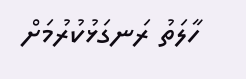ހާލަތު ރަނގަޅުކުރުމަށް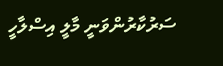ސަރުކާރުންވަނީ މާލީ އިސްލާހީ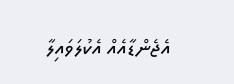އެޖެންޑާއެއް އެކުލަވައިލާ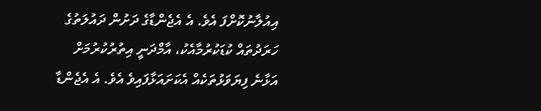އިއުލާނުކޮށްފަ އެވެ. އެ އެޖެންޑާގެ ދަށުން ދައުލަތުގެ ހަރަދުތައް ކުޑަކުރުމާއެކު، އާމްދަނީ އިތުރުކުރުމަށް އަޅާނެ ފިޔަވަޅުތަކެއް އެކަށައަޅާފައިވެ އެވެ. އެ އެޖެންޑާ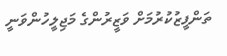ތަންފީޒުކުރުމަށް ވަޒީރުންގެ މަޖިލީހުންވަނީ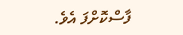ފާސްކޮށްފަ އެވެ.